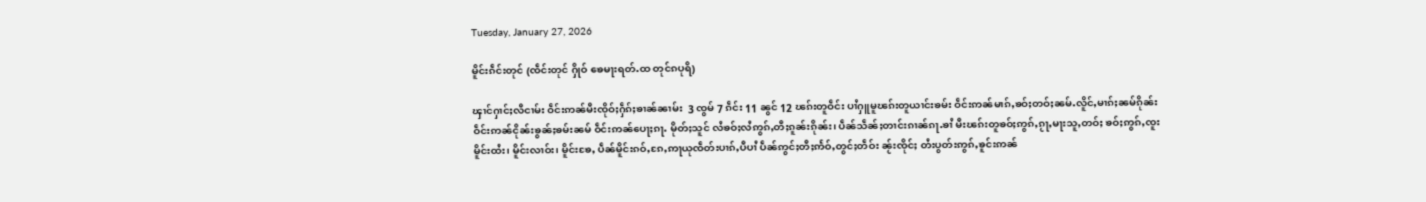Tuesday, January 27, 2026

မိူင်းၵဵင်းတုင် (ၸဵင်းတုင် ႁိုဝ် ၶေမႃးရတ်ႉထ တုင်ၵပုရိ)

ၾၢင်ႁၢင်ႈလီငၢမ်း ဝဵင်းဢၼ်မီးၸိုဝ်ႈႁဵၵ်ႈၶၢၼ်ၼၢမ်း  3 ၸွမ် 7 ၵဵင်း 11 ၼွင် 12 ၽၵ်းတူဝဵင်း ပၢႆႁူမူၽၵ်းတူယၢင်းၶမ်း ဝဵင်းဢၼ်မၢၵ်ႇၶဝ်ႈတဝ်ႈၼမ်ႉလိူင်ႇမၢၵ်ႈၼမ်ၵိုၼ်း ဝဵင်းဢၼ်ငိုၼ်းၶွၼ်ႈၶမ်းၼမ် ဝဵင်းဢၼ်ပေႃႈၵႃႉ မိုတ်ႈသူင် လႆၶဝ်ႈလႆဢွၵ်ႇတီႈၵူၼ်းၵိုၼ်း၊ ပဵၼ်သဵၼ်ႈတၢင်းၵၢၼ်ၵႃႉၶၢႆ မီးၽၵ်းတူၶဝ်ႈဢွၵ်ႇၵႂႃႇမႃးသူႇတဝ်ႈ ၶဝ်ႈဢွၵ်ႇၸူး မိူင်းထႆး၊ မိူင်းလၢဝ်း၊ မိူင်းၶႄႇ ပဵၼ်မိူင်းၵဝ်ႇၵႄႇဢႃယုၸဵတ်းပၢၵ်ႇပီပၢႆ ပဵၼ်ဢွင်ႈတီႈဢႅဝ်ႇတွင်ႈတဵဝ်း ၼႂ်းၸိုင်ႈ တႆးပွတ်းဢွၵ်ႇၶူင်းဢၼ်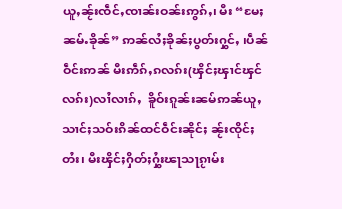ယူႇၼႂ်းၸဵင်ႇၸၢၼ်းဝၼ်းဢွၵ်ႇ၊ မီး “မႄႈၼမ်ႉၶိုၼ်” ဢၼ်လႆႈၶိုၼ်ႈပွတ်းႁွင်ႇ ၊ပဵၼ်ဝဵင်းဢၼ် မီးဢဵၵ်ႇၵလၵ်း(ၾိင်ႈၾၢင်ၾင်လၵ်း)လၢႆလၢၵ်ႇ  ၶိူဝ်းၵူၼ်းၼမ်ဢၼ်ယူႇသၢင်ႈသဝ်းၵိၼ်ထင်ဝဵင်းၼိုင်ႈ ၼႂ်းၸိုင်ႈတႆး၊ မီးၾိင်ႈႁိတ်ႈႁွႆးၽႃသႃၵႂၢမ်း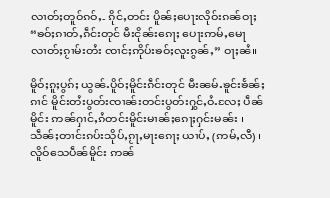လၢတ်ႈတူဝ်ၵဝ်ႇ- ၵိုင်ႇတင်း ပိူၼ်ႈပေႃးလိုဝ်းၵၼ်ဝႃႈ “ၶဝ်ႈၵၢတ်ႇၵဵင်းတုင် မီးငိုၼ်းၵေႃႈ ပေႃးဢမ်ႇမေႃလၢတ်ႈၵႂၢမ်းတႆး ၸၢင်ႈဢိုပ်းၶဝ်ႈလူးၵွၼ်ႇ” ဝႃႈၼႆ။

မိူဝ်ႈၵူႈပွၵ်ႈ ယွၼ်ႉပိူဝ်ႈမိူင်းၵဵင်းတုင် မီးၼမ်ႉၶူင်းၶႅၼ်ႈၵၢင် မိူင်းတႆးပွတ်းၸၢၼ်းတင်းပွတ်းႁွင်ႇဝႆႉလႄႈ ပဵၼ်မိူင်း ဢၼ်ႁၢင်ႇၵႆတင်းမိူင်းမၢၼ်ႈၵေႃႈႁင်းမၼ်း ၊သဵၼ်ႈတၢင်းၵပ်းသိုပ်ႇၵႂႃႇမႃးၵေႃႈ ယၢပ်ႇ (ဢမ်ႇလီ) ၊ လိူဝ်သေပဵၼ်မိူင်း ဢၼ်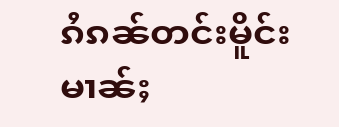ၵႆၵၼ်တင်းမိူင်းမၢၼ်ႈ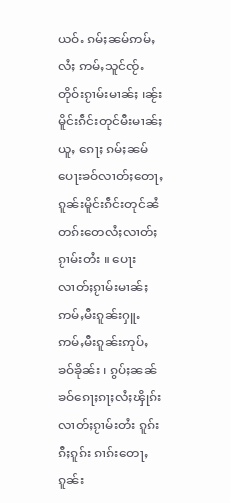ယဝ်ႉ ၵမ်ႈၼမ်ဢမ်ႇလႆႈ ဢမ်ႇသူင်ၸႂ်ႉတိုဝ်းၵႂၢမ်းမၢၼ်ႈ ၊ၼႂ်းမိူင်းၵဵင်းတုင်မီးမၢၼ်ႈယူႇ ၵေႃႈ ၵမ်ႈၼမ်ပေႃးၶဝ်လၢတ်ႈတေႃႇ ၵူၼ်းမိူင်းၵဵင်းတုင်ၼႆ တၵ်းတေလႆႈလၢတ်ႈၵႂၢမ်းတႆး ။ ပေႃးလၢတ်ႈၵႂၢမ်းမၢၼ်ႈ ဢမ်ႇမီးၵူၼ်းႁူႉ ဢမ်ႇမီးၵူၼ်းဢုပ်ႇၶဝ်ၶိုၼ်း ၊ ၵွပ်ႈၼၼ်ၶဝ်ၵေႃႈၵႃႈလႆႈၾိုၵ်းလၢတ်ႈၵႂၢမ်းတႆး ၵူၵ်းၵီႈၵူၵ်း ၵၢၵ်းတေႃႇ ၵူၼ်း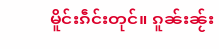မိူင်းၵဵင်းတုင်။ ၵူၼ်းၼႂ်း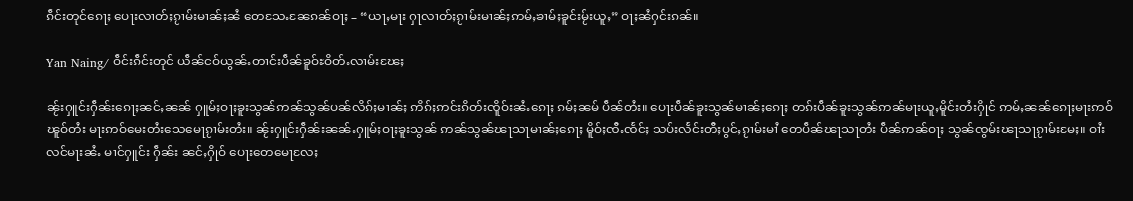ၵဵင်းတုင်ၵေႃႈ ပေႃးလၢတ်ႈၵႂၢမ်းမၢၼ်ႈၼႆ တေသႄႉၼႄၵၼ်ဝႃႈ – “ယႃႇမႃး ႁႃလၢတ်ႈၵႂၢမ်းမၢၼ်ႈဢမ်ႇၶၢမ်ႈၶူင်းမႂ်းယူႇ” ဝႃႈၼႆႁင်းၵၼ်။

Yan Naing/ ဝဵင်းၵဵင်းတုင် ယဵၼ်ငဝ်ယွၼ်ႉတၢင်းပဵၼ်ၶူဝ်ႊဝိတ်ႉလၢမ်းၽႄႈ

ၼႂ်းႁူင်းႁဵၼ်းၵေႃႈၼင်ႇၼၼ် ႁူမ်ႈဝႃႈၶူးသွၼ်ဢၼ်သွၼ်ပၼ်လိၵ်ႈမၢၼ်ႈ ဢိၵ်ႈဢင်းၵိတ်းၸိူဝ်းၼႆႉၵေႃႈ ၵမ်ႈၼမ် ပဵၼ်တႆး။ ပေႃးပဵၼ်ၶူးသွၼ်မၢၼ်ႈၵေႃႈ တၵ်းပဵၼ်ၶူးသွၼ်ဢၼ်မႃးယူႇမိူင်းတႆးႁိုင် ဢမ်ႇၼၼ်ၵေႃႈမႃးဢဝ်ၽူဝ်တႆး မႃးဢဝ်မေးတႆးသေမေႃၵႂၢမ်းတႆး။ ၼႂ်းႁူင်းႁဵၼ်းၼၼ်ႉႁူမ်ႈဝႃႈၶူးသွၼ် ဢၼ်သွၼ်ၽႃသႃမၢၼ်ႈၵေႃႈ မိူဝ်ႈၸီႉၸႅင်ႈ သပ်းလႅင်းတီႈပွင်ႇၵႂၢမ်းမၢႆ တေပဵၼ်ၽႃသႃတႆး ပဵၼ်ဢၼ်ဝႃႈ သွၼ်ၸွမ်းၽႃသႃၵႂၢမ်းမႄႈ။ ဝၢႆးလင်မႃးၼႆႉ မၢင်ႁူင်း ႁဵၼ်း ၼင်ႇႁိုဝ် ပေႃးတေမေႃလႄႈ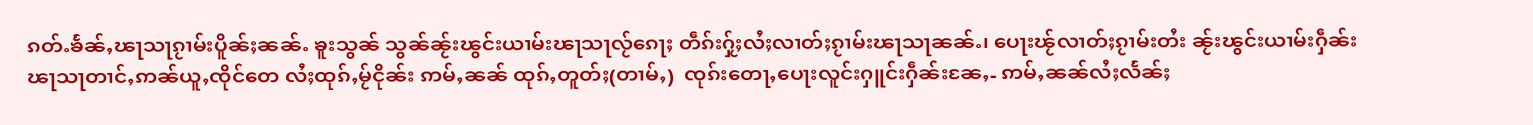ၵတ်ႉၶႅၼ်ႇၽႃသႃၵႂၢမ်းပိူၼ်ႈၼၼ်ႉ ၶူးသွၼ် သွၼ်ၼႂ်းၽွင်းယၢမ်းၽႃသႃလႂ်ၵေႃႈ တဵၵ်းႁႂ်ႈလႆႈလၢတ်ႈၵႂၢမ်းၽႃသႃၼၼ်ႉ၊ ပေႃးၽႂ်လၢတ်ႈၵႂၢမ်းတႆး ၼႂ်းၽွင်းယၢမ်းႁဵၼ်းၽႃသႃတၢင်ႇဢၼ်ယူႇၸိုင်တေ လႆႈထုၵ်ႇမႂ်ငိုၼ်း ဢမ်ႇၼၼ် ထုၵ်ႇတူတ်ႈ(တၢမ်ႇ)  ၸုၵ်းတေႃႇပေႃးလူင်းႁူင်းႁဵၼ်းၼႄႇ- ဢမ်ႇၼၼ်လႆႈလႅၼ်ႈ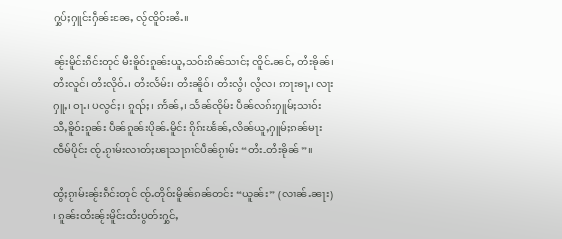ႁွပ်ႈႁူင်းႁဵၼ်းၼႄႇ လႂ်ၸိူဝ်းၼႆႉ။

ၼႂ်းမိူင်းၵဵင်းတုင် မီးၶိူဝ်းၵူၼ်းယူႇသဝ်းၵိၼ်သၢင်ႈ ၸိူင်ႉၼင်ႇ တႆးၶိုၼ်၊ တႆးလူင်၊ တႆးလိုဝ်ႉ၊ တႆးလႅမ်း၊ တႆးၼိူဝ်၊ တႆးလွႆ၊ လွႆလ၊ ဢႃးၶႃႇ၊ လႃးႁူႇ၊ ဝႃႉ၊ ပလွင်ႈ၊ ၵူၺ်ႈ၊ ဢႅၼ်ႇ၊ သႅၼ်ၸိုမ်း ပဵၼ်လၵ်းႁူမ်ႈသၢဝ်းသီႇၶိူဝ်းၵူၼ်း ပဵၼ်ၵူၼ်းပိုၼ်ႉမိူင်း ၵိုၵ်းၽႅၼ်ႇလိၼ်ယူႇႁူမ်ႈၵၼ်မႃးၸဵမ်ပိုင်း ၸႂ်ႉၵႂၢမ်းလၢတ်ႈၽႃသႃၵၢင်ပဵၼ်ၵႂၢမ်း “တႆး-တႆးၶိုၼ်”။

ထွႆႈၵႂၢမ်းၼႂ်းၵဵင်းတုင် ၸႂ်ႉတိုဝ်းမိူၼ်ၵၼ်တင်း “ယူၼ်း” (လၢၼ်ႉၼႃး) ၊ ၵူၼ်းထႆးၼႂ်းမိူင်းထႆးပွတ်းႁွင်ႇ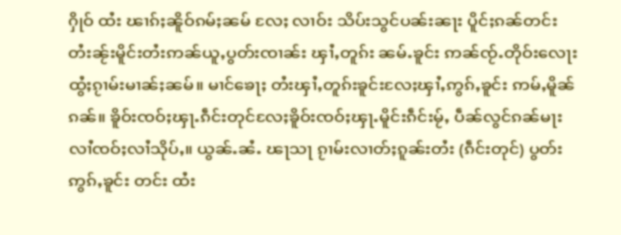ႁိုဝ် ထႆး ၽၢၵ်ႈၼိူဝ်ၵမ်ႈၼမ် လႄႈ လၢဝ်း သိပ်းသွင်ပၼ်းၼႃး ပိူင်ႈၵၼ်တင်းတႆးၼႂ်းမိူင်းတႆးဢၼ်ယူႇပွတ်းၸၢၼ်း ၾၢႆႇတူၵ်း ၼမ်ႉၶူင်း ဢၼ်ၸႂ်ႉတိုဝ်းလေႃးထွႆႈၵႂၢမ်းမၢၼ်ႈၼမ်။ မၢင်ၶေႃႈ တႆးၾၢႆႇတူၵ်းၶူင်းလႄႈၾၢႆႇဢွၵ်ႇၶူင်း ဢမ်ႇမိူၼ်ၵၼ်။ ၶိူဝ်းၸဝ်ႈၾႃႉၵဵင်းတုင်လႄႈၶိူဝ်းၸဝ်ႈၾႃႉမိူင်းၵဵင်းမႂ်ႇ ပဵၼ်လွင်ၵၼ်မႃးလၢႆၸဝ်ႈလၢႆသိုပ်ႇ။ ယွၼ်ႉၼႆႉ ၽႃသႃ ၵႂၢမ်းလၢတ်ႈၵူၼ်းတႆး (ၵဵင်းတုင်) ပွတ်းဢွၵ်ႇၶူင်း တင်း ထႆး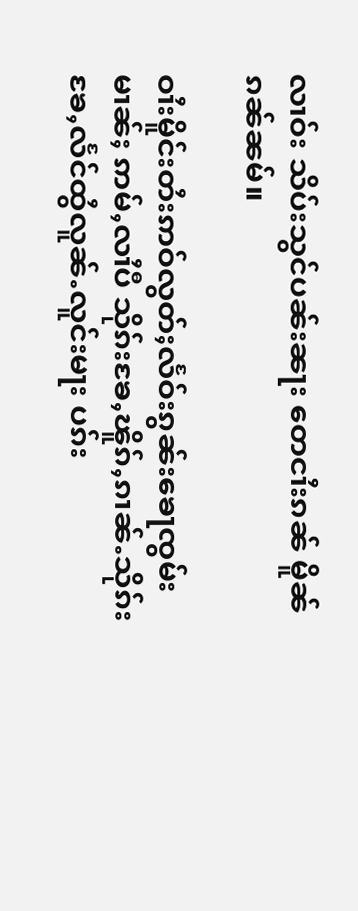လၢဝ်း သိပ်းသွင်ပၼ်းၼႃး တေငၢႆးၵၼ် မိူၼ်ၵၼ်ၼမ်။

ဝၢႆးမိူင်းတႆးဢဝ်လွတ်ႈလႅဝ်းၵွၼ်းၶေႃၸွမ်းမၢၼ်ႈ ဢမ်ႇလၢႆပီ သိုၵ်းၶႄႇၽိူၵ်ႇၵၢၼ်ႉသိုၵ်းၶႄႇလႅင်ထွႆလူၼ်ႉလူင်းမႃး ပၵ်း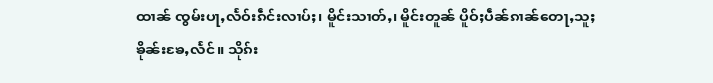ထၢၼ် ၸွမ်းပႃႇလႅဝ်းၵဵင်းလၢပ်ႈ၊ မိူင်းသၢတ်ႇ၊ မိူင်းတူၼ် ပိူဝ်ႈပဵၼ်ၵၢၼ်တေႃႇသူႈၶိုၼ်းၶႄႇလႅင်။ သိုၵ်း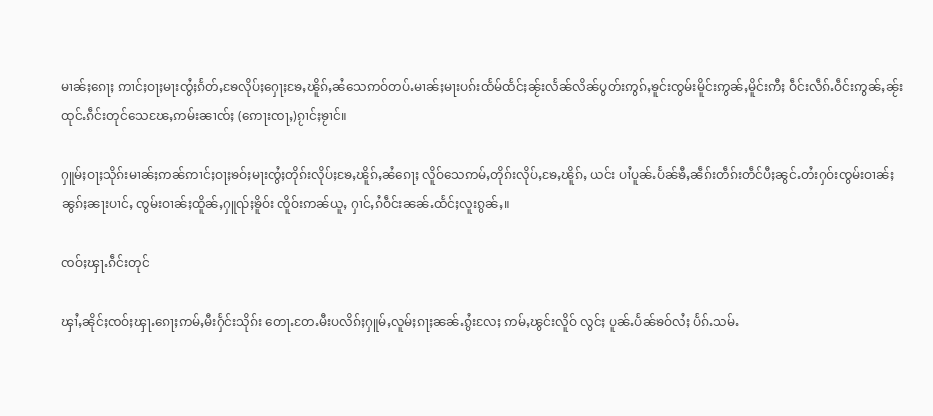မၢၼ်ႈၵေႃႈ ဢၢင်ႈဝႃႈမႃးၸွႆႈၵႅတ်ႇၶႄလိုပ်ႈႁေႃႈၶႄႇၽိူၵ်ႇၼႆသေဢဝ်တပ်ႉမၢၼ်ႈမႃးပၵ်းထႅမ်ထႅင်ႈၼႂ်းလႅၼ်လိၼ်ပွတ်းဢွၵ်ႇၶူင်းၸွမ်းမိူင်းဢွၼ်ႇမိူင်းဢီႈ ဝဵင်းလဵၵ်ႉဝဵင်းဢွၼ်ႇၼႂ်းထုင်ႉၵဵင်းတုင်သေၽႄႇဢမ်းၼၢၸ်ႈ (ဢေႃးၸႃႇ)ၵႂၢင်ႈၶႂၢင်။

ႁူမ်ႈဝႃႈသိုၵ်းမၢၼ်ႈဢၼ်ဢၢင်ႈဝႃႈၶဝ်ႈမႃးၸွႆႈတိုၵ်းလိုပ်ႈၶႄႇၽိူၵ်ႇၼႆၵေႃႈ လိူဝ်သေဢမ်ႇတိုၵ်းလိုပ်ႇၶႄႇၽိူၵ်ႇ ယင်း ပၢႆပူၼ်ႉပႅၼ်ၶီႇၼဵၵ်းတဵၵ်းတဵင်ပီႈၼွင်ႉတႆးႁဝ်းၸွမ်းဝၢၼ်ႈၼွၵ်ႈၼႃးပၢင်ႇ ၸွမ်းဝၢၼ်ႈထိူၼ်ႇႁူၺ်ႈၶိူဝ်း ၸိူဝ်းဢၼ်ယူႇ ႁၢင်ႇၵႆဝဵင်းၼၼ်ႉထႅင်ႈလူးၵွၼ်ႇ။

ၸဝ်ႈၾႃႉၵဵင်းတုင်

ၾၢႆႇၼိုင်ႈၸဝ်ႈၾႃႉၵေႃႈဢမ်ႇမီးႁႅင်းသိုၵ်း တေႃႉတႄႉမီးပလိၵ်ႈႁူမ်ႇလူမ်ႈၵႃႈၼၼ်ႉၵွႆးလႄႈ ဢမ်ႇၽွင်းလိူဝ် လွင်ႈ ပူၼ်ႉပႅၼ်ၶဝ်လႆႈ ပႅၵ်ႉသမ်ႉ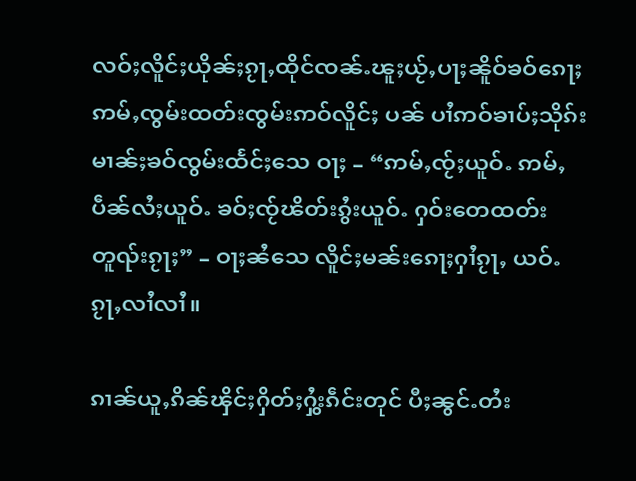လဝ်ႈလိူင်ႈယိုၼ်ႈၵႂႃႇထိုင်ၸၼ်ႉၽူႈယႂ်ႇပႃႈၼိူဝ်ၶဝ်ၵေႃႈ ဢမ်ႇၸွမ်းထတ်းၸွမ်းဢဝ်လိူင်ႈ ပၼ် ပၢႆဢဝ်ၶၢပ်ႈသိုၵ်းမၢၼ်ႈၶဝ်ၸွမ်းထႅင်ႈသေ ဝႃႈ – “ဢမ်ႇၸႂ်ႈယူဝ်ႉ ဢမ်ႇပဵၼ်လႆႈယူဝ်ႉ ၶဝ်ႈၸႂ်ၽိတ်းၵွႆးယူဝ်ႉ ႁဝ်းတေထတ်းတူၺ်းၵႂႃႈ” – ဝႃႈၼႆသေ လိူင်ႈမၼ်းၵေႃႈႁၢႆၵႂႃႇ ယဝ်ႉၵႂႃႇလၢႆလၢႆ။

ၵၢၼ်ယူႇၵိၼ်ၾိင်ႈႁိတ်ႈႁွႆးၵဵင်းတုင် ပီႈၼွင်ႉတႆး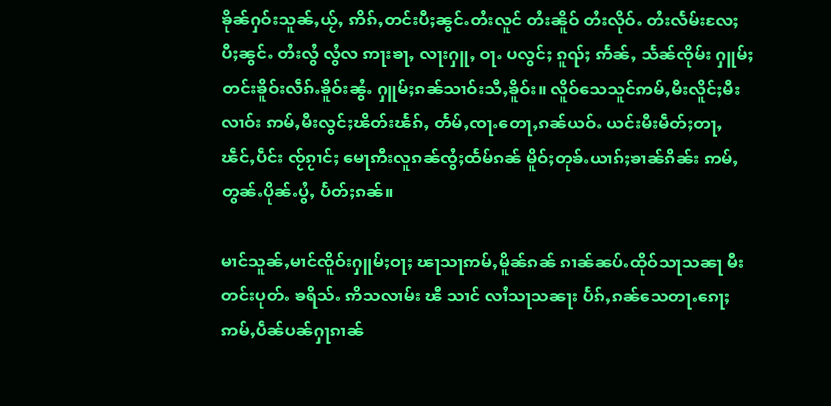ၶိုၼ်ႁဝ်းသူၼ်ႇယႂ်ႇ ဢိၵ်ႇတင်းပီႈၼွင်ႉတႆးလူင် တႆးၼိူဝ် တႆးလိုဝ်ႉ တႆးလႅမ်းလႄႈပီႈၼွင်ႉ တႆးလွႆ လွႆလ ဢႃးၶႃႇ လႃးႁူႇ ဝႃႉ ပလွင်ႈ ၵူၺ်ႈ ဢႅၼ်ႇ သႅၼ်ၸိုမ်း ႁူမ်ႈတင်းၶိူဝ်းလဵၵ်ႉၶိူဝ်းၼွႆႉ ႁူမ်ႈၵၼ်သၢဝ်းသီႇၶိူဝ်း။ လိူဝ်သေသူင်ဢမ်ႇမီးလိူင်ႈမီးလၢဝ်း ဢမ်ႇမီးလွင်ႈၽိတ်းၽႅၵ်ႇ တႅမ်ႇၸႃႉတေႃႇၵၼ်ယဝ်ႉ ယင်းမီးမဵတ်ႈတႃႇ ၽဵင်ႇပဵင်း ၸႂ်ၵႂၢင်ႈ မေႃဢီးလူၵၼ်ၸွႆႈထႅမ်ၵၼ် မိူဝ်ႈတုၶ်ႉယၢၵ်ႈၶၢၼ်ၵိၼ်း ဢမ်ႇတွၼ်ႉပိုၼ်ႉပွႆႇ ပႅတ်ႈၵၼ်။

မၢင်သူၼ်ႇမၢင်ၸိူဝ်းႁူမ်ႈဝႃႈ ၽႃသႃဢမ်ႇမိူၼ်ၵၼ် ၵၢၼ်ၼပ်ႉထိုဝ်သႃသၼႃ မီးတင်းပုတ်ႉ ၶရိသ်ႉ ဢိသလၢမ်း ၽီ သၢင် လၢႆသႃသၼႃး ပႅၵ်ႇၵၼ်သေတႃႉၵေႃႈ ဢမ်ႇပဵၼ်ပၼ်ႁႃၵၢၼ်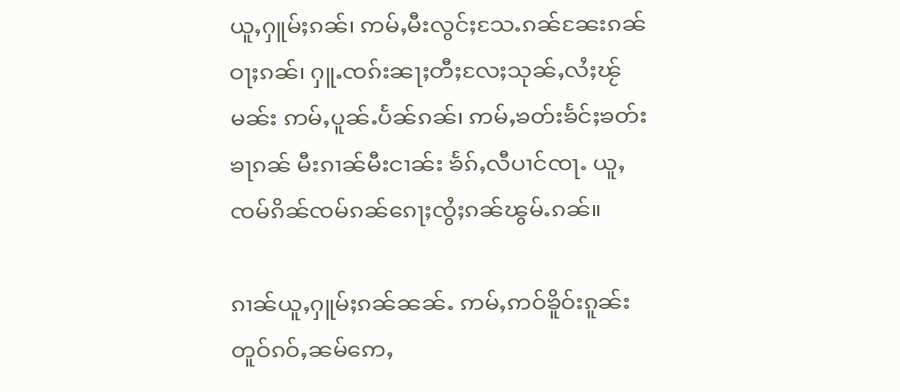ယူႇႁူမ်ႈၵၼ်၊ ဢမ်ႇမီးလွင်ႈသႄႉၵၼ်ၼႄးၵၼ် ဝႃႈၵၼ်၊ ႁူႉၸၵ်းၼႃႈတီႈလႄႈသုၼ်ႇလႆႈၽႂ်မၼ်း ဢမ်ႇပူၼ်ႉပႅၼ်ၵၼ်၊ ဢမ်ႇၶတ်းၶႅင်ႈၶတ်းၶႃၵၼ် မီးၵၢၼ်မီးငၢၼ်း ၶႅၵ်ႇလီပၢင်ၸႃႉ ယူႇၸမ်ၵိၼ်ၸမ်ၵၼ်ၵေႃႈၸွႆႈၵၼ်ၽွမ်ႉၵၼ်။

ၵၢၼ်ယူႇႁူမ်ႈၵၼ်ၼၼ်ႉ ဢမ်ႇဢဝ်ၶိူဝ်းၵူၼ်းတူဝ်ၵဝ်ႇၼမ်ဢေႇ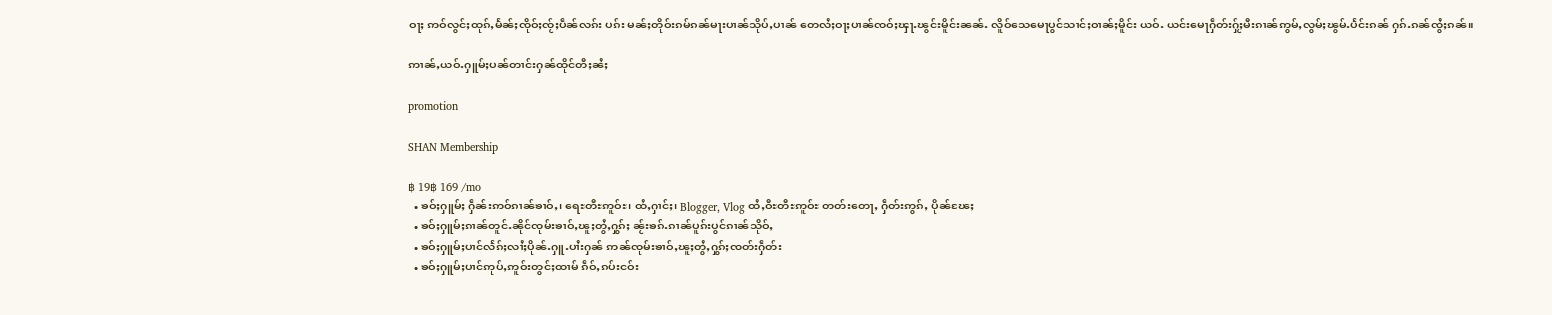ဝႃႈ ဢဝ်လွင်ႈထုၵ်ႇမႅၼ်ႈၸိုဝ်ႈၸႂ်ႈပဵၼ်လၵ်း ပၵ်း မၼ်ႈတိုဝ်းၵမ်ၵၼ်မႃးပၢၼ်သိုပ်ႇပၢၼ် တေလႆႈဝႃႈပၢၼ်ၸဝ်ႈၾႃႉၽွင်းမိူင်းၼၼ်ႉ လိူဝ်သေမေႃပွင်သၢင်ႈဝၢၼ်ႈမိူင်း ယဝ်ႉ ယင်းမေႃႁဵတ်းႁႂ်ႈမီးၵၢၼ်ဢွမ်ႇလွမ်ႈၽွမ်ႉပႅင်းၵၼ် ႁၵ်ႉၵၼ်ၸွႆႈၵၼ်။

ဢၢၼ်ႇယဝ်ႉႁူမ်ႈပၼ်တၢင်းႁၼ်ထိုင်တီႈၼႆႈ

promotion

SHAN Membership

฿ 19฿ 169 /mo
  • ၶဝ်ႈႁူမ်ႈ ႁဵၼ်းဢဝ်ၵၢၼ်ၶၢဝ်ႇ၊ ရေႊတီႊဢူဝ်ႊ၊ ထႆႇႁၢင်ႈ၊ Blogger, Vlog ထႆႇဝီႊတီႊဢူဝ်ႊ တတ်းတေႃႇ ႁဵတ်းဢွၵ်ႇ ပိုၼ်ၽႄႈ
  • ၶဝ်ႈႁူမ်ႈၵၢၼ်တူင်ႉၼိုင်ၸုမ်းၶၢဝ်ႇၽူႈတွႆႇႁွၵ်ႈ ၼႂ်းၶၵ်ႉၵၢၼ်ပူၵ်းပွင်ၵၢၼ်သိုဝ်ႇ
  • ၶဝ်ႈႁူမ်ႈပၢင်လႅၵ်ႈလၢႆႈပိုၼ်ႉႁူႉပၢႆးႁၼ် ဢၼ်ၸုမ်းၶၢဝ်ႇၽူႈတွႆႇႁွၵ်ႈၸတ်းႁဵတ်း
  • ၶဝ်ႈႁူမ်ႈပၢင်ဢုပ်ႇဢူဝ်းတွင်ႈထၢမ် ၵဵဝ်ႇၵပ်းငဝ်း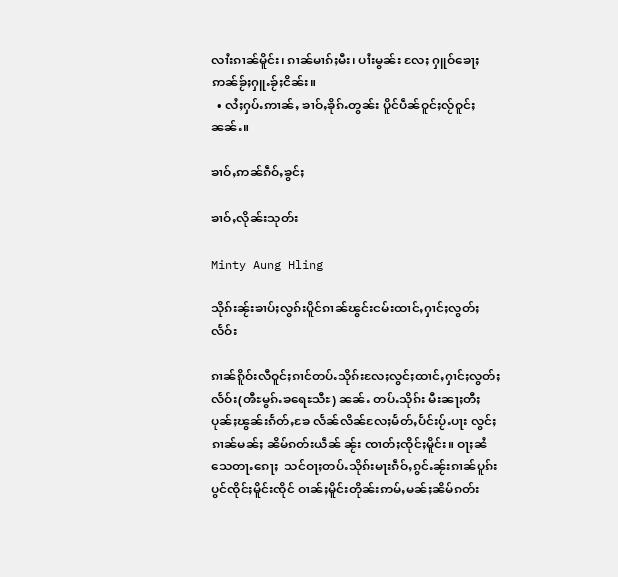လၢႆးၵၢၼ်မိူင်း၊ ၵၢၼ်မၢၵ်ႈမီး၊ ပၢႆးမွၼ်း လႄႈ ႁူဝ်ၶေႃႈ ဢၼ်ၶႂ်ႈႁူႉၶႂ်ႈငိၼ်း။
  • လႆႈႁပ်ႉဢၢၼ်ႇ ၶၢဝ်ႇၶိုၵ်ႉတွၼ်း ပိူင်ပဵၼ်ဝူင်ႈလႂ်ဝူင်ႈ ၼၼ်ႉ။

ၶၢဝ်ႇဢၼ်ၵဵဝ်ႇၶွင်ႈ

ၶၢဝ်ႇလိုၼ်းသုတ်း

Minty Aung Hling

သိုၵ်းၼႂ်းၶၢပ်ႈလွၵ်းပိူင်ၵၢၼ်ၽွင်းငမ်းထၢင်ႇႁၢင်ႈလွတ်ႈလႅဝ်း

ၵၢၼ်ၵိူဝ်းလီဝူင်ႈၵၢင်တပ်ႉသိုၵ်းလႄႈလွင်ႈထၢင်ႇႁၢင်ႈလွတ်ႈလႅဝ်း(ၻီႊမွၵ်ႉၶရေႊသီႊ) ၼၼ်ႉ တပ်ႉသိုၵ်း မီးၼႃႈတီႈပုၼ်ႈၽွၼ်းၵႅတ်ႇၶႄ လႅၼ်လိၼ်လႄႈမႅတ်ႇပႅင်းပႂ်ႉပႃး လွင်ႈၵၢၼ်မၼ်ႈ ၼိမ်ၵတ်းယဵၼ် ၼႂ်း ၸၢတ်ႈၸိုင်ႈမိူင်း။ ဝႃႈၼႆသေတႃႉၵေႃႈ  သင်ဝႃႈတပ်ႉသိုၵ်းမႃးၵဵဝ်ႇၵွင်ႉၼႂ်းၵၢၼ်ပူၵ်းပွင်ၸိုင်ႈမိူင်းၸိုင် ဝၢၼ်ႈမိူင်းတိုၼ်းဢမ်ႇမၼ်ႈၼိမ်ၵတ်း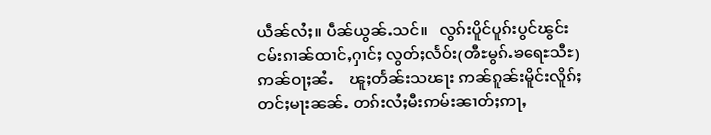ယဵၼ်လႆႈ။ ပဵၼ်ယွၼ်ႉသင်။   လွၵ်းပိူင်ပူၵ်းပွင်ၽွင်းငမ်းၵၢၼ်ထၢင်ႇႁၢင်ႈ လွတ်ႈလႅဝ်း(ၻီႊမွၵ်ႉၶရေႊသီႊ) ဢၼ်ဝႃႈၼႆႉ    ၽူႈတႅၼ်းသၽႃး ဢၼ်ၵူၼ်းမိူင်းလိူၵ်ႈတင်ႈမႃးၼၼ်ႉ တၵ်းလႆႈမီးဢမ်းၼၢတ်ႈဢႃႇ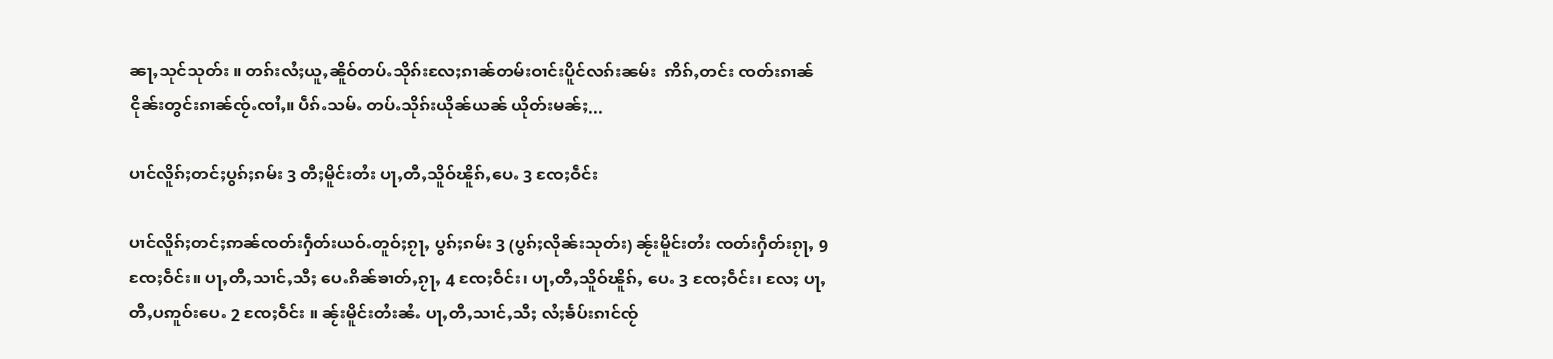ၼႃႇသုင်သုတ်း ။ တၵ်းလႆႈယူႇၼိူဝ်တပ်ႉသိုၵ်းလႄႈၵၢၼ်တမ်းဝၢင်းပိူင်လၵ်းၼမ်း  ဢိၵ်ႇတင်း ၸတ်းၵၢၼ်ငိုၼ်းတွင်းၵၢၼ်ၸႂ်ႉၸၢႆႇ။ ပဵၵ်ႉသမ်ႉ တပ်ႉသိုၵ်းယိုၼ်ယၼ် ယိုတ်းမၼ်ႈ...

ပၢင်လိူၵ်ႈတင်ႈပွၵ်ႈၵမ်း 3 တီႈမိူင်းတႆး ပႃႇတီႇသိူဝ်ၽိူၵ်ႇပေႉ 3 ၸႄႈဝဵင်း

ပၢင်လိူၵ်ႈတင်ႈဢၼ်ၸတ်းႁဵတ်းယဝ်ႉတူဝ်ႈၵႂႃႇ ပွၵ်ႈၵမ်း 3 (ပွၵ်ႈလိုၼ်းသုတ်း) ၼႂ်းမိူင်းတႆး ၸတ်းႁဵတ်းၵႂႃႇ 9 ၸႄႈဝဵင်း။ ပႃႇတီႇသၢင်ႇသီႈ ပေႉၵိၼ်ၶၢတ်ႇၵႂႃႇ 4 ၸႄႈဝဵင်း၊ ပႃႇတီႇသိူဝ်ၽိူၵ်ႇ ပေႉ 3 ၸႄႈဝဵင်း၊ လႄႈ ပႃႇတီႇပဢူဝ်းပေႉ 2 ၸႄႈဝဵင်း ။ ၼႂ်းမိူင်းတႆးၼႆႉ ပႃႇတီႇသၢင်ႇသီႈ လႆႈၶႅပ်းၵၢင်ၸႂ်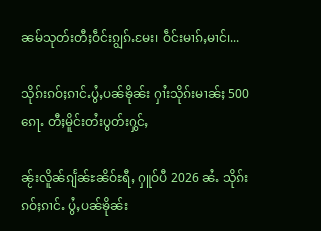ၼမ်သုတ်းတီႈဝဵင်းၵျွၵ်ႉမႄး၊ ဝဵင်းမၢၵ်ႇမၢင်၊...

သိုၵ်းၵဝ်ႈၵၢင်ႉပွႆႇပၼ်ၶိုၼ်း ႁၢႆးသိုၵ်းမၢၼ်ႈ 500 ၵေႃႉ တီႈမိူင်းတႆးပွတ်းႁွင်ႇ

ၼႂ်းလိူၼ်ၵျႅၼ်ႊၼိဝ်ႊရီႇ ႁူဝ်ပီ 2026 ၼႆႉ သိုၵ်းၵဝ်ႈၵၢင်ႉ ပွႆႇပၼ်ၶိုၼ်း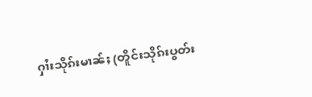ႁၢႆးသိုၵ်းမၢၼ်ႈ (တိူင်းသိုၵ်းပွတ်း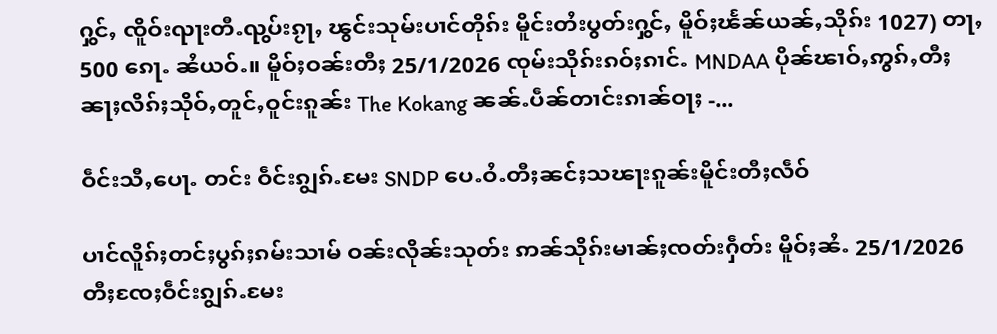ႁွင်ႇ ၸိူဝ်းၺႃးတီႉၺွပ်းၵႂႃႇ ၽွင်းသုမ်းပၢင်တိုၵ်း မိူင်းတႆးပွတ်းႁွင်ႇ မိူဝ်ႈၽႅၼ်ယၼ်ႇသိုၵ်း 1027) တႃႇ 500 ၵေႃႉ ၼႆယဝ်ႉ။ မိူဝ်ႈဝၼ်းတီႈ 25/1/2026 ၸုမ်းသိုၵ်းၵဝ်ႈၵၢင်ႉ MNDAA ပိုၼ်ၽၢဝ်ႇဢွၵ်ႇတီႈၼႃႈလိၵ်ႈသိုဝ်ႇတူင်ႇဝူင်းၵူၼ်း The Kokang ၼၼ်ႉပဵၼ်တၢင်းၵၢၼ်ဝႃႈ -...

ဝဵင်းသီႇပေႃႉ တင်း ဝဵင်းၵျွၵ်ႉမႄး SNDP ပေႉဝႆႉတီႈၼင်ႈသၽႃးၵူၼ်းမိူင်းတီႈလဵဝ်

ပၢင်လိူၵ်ႈတင်ႈပွၵ်ႈၵမ်းသၢမ် ဝၼ်းလိုၼ်းသုတ်း ဢၼ်သိုၵ်းမၢၼ်ႈၸတ်းႁဵတ်း မိူဝ်ႈၼႆႉ 25/1/2026 တီႈၸႄႈဝဵင်းၵျွၵ်ႉမႄး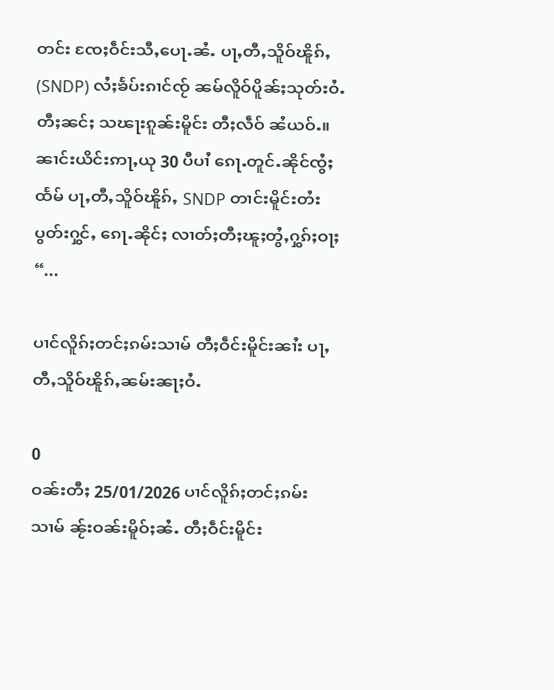တင်း ၸႄႈဝဵင်းသီႇပေႃႉၼႆႉ ပႃႇတီႇသိူဝ်ၽိူၵ်ႇ (SNDP) လႆႈၶႅပ်းၵၢင်ၸႂ် ၼမ်လိူဝ်ပိူၼ်ႈသုတ်းဝႆႉတီႈၼင်ႈ သၽႃးၵူၼ်းမိူင်း တီႈလဵဝ် ၼႆယဝ်ႉ။ ၼၢင်းယိင်းဢႃႇယု 30 ပီပၢႆ ၵေႃႉတူင်ႉၼိုင်ၸွႆႈထႅမ် ပႃႇတီႇသိူဝ်ၽိူၵ်ႇ SNDP တၢင်းမိူင်းတႆးပွတ်းႁွင်ႇ ၵေႃႉၼိုင်ႈ လၢတ်ႈတီႈၽူႈတွႆႇႁွၵ်ႈဝႃႈ “...

ပၢင်လိူၵ်ႈတင်ႈၵမ်းသၢမ် တီႈဝဵင်းမိူင်းၼၢႆး ပႃႇတီႇသိူဝ်ၽိူၵ်ႇၼမ်းၼႃႈဝႆႉ

0
ဝၼ်းတီႈ 25/01/2026 ပၢင်လိူၵ်ႈတင်ႈၵမ်းသၢမ် ၼႂ်းဝၼ်းမိူဝ်ႈၼႆႉ တီႈဝဵင်းမိူင်း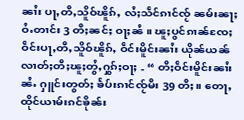ၼၢႆး ပႃႇတီႇသိူဝ်ၽိူၵ်ႇ လႆႈသဵင်ၵၢင်ၸႂ် ၼမ်းၼႃႈဝႆႉတၢင်း 3 တီႈၼင်ႈ ဝႃႈၼႆ ။ ၽူႈပွင်ၵၢၼ်ၸႄႈဝဵင်းပႃႇတီႇသိူဝ်ၽိူၵ်ႇ ဝဵင်းမိူင်းၼၢႆး ယိုၼ်ယၼ်လၢတ်ႈတီႈၽူႈတွႆႇႁွၵ်ႈဝႃႈ - “ တီႈဝဵင်းမိူင်းၼၢႆးၼႆႉ ႁူင်းတွတ်ႈ ၶႅပ်းၵၢင်ၸႂ်မီး 39 တီႈ။ တေႃႇထိုင်ယၢမ်းၵင်ၶိုၼ်း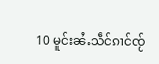10 မူင်းၼႆႉသဵင်ၵၢင်ၸႂ်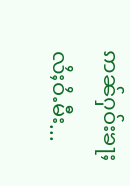ဢၼ်ႁဝ်းၶႃႈလႆႈဝႆႉမီး...